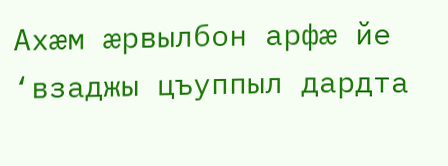Ахӕм ӕрвылбон арфӕ йе ‘взаджы цъуппыл дардта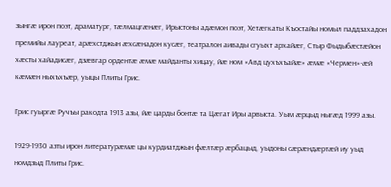зынгӕ ирон поэт, драматург, тӕлмацгӕнӕг, Ирыстоны адӕмон поэт, Хетæгкаты Къостайы номыл паддзахадон премийы лауреат, арӕхстджын ӕхсӕнадон кусӕг, театралон аивады сгуыхт архайӕг, Стыр Фыдыбӕстӕйон хӕсты хайадисӕг, дзӕвгар ордентӕ ӕмӕ майданты хицау, йӕ ном «Авд цухъхъайӕ» ӕмӕ «Чермен»-ӕй кӕмӕн ныхъхъӕр, уыцы Плиты Грис.

Грис гуыргӕ Ручъы ракодта 1913 азы, йӕ царды бонтӕ та Цӕгат Иры арвыста. Уым ӕрцыд ныгӕд 1999 азы.

1929-1930 азты ирон литературӕмӕ цы курдиатджын фӕлтӕр ӕрбацыд, уыдоны сӕрӕндӕртӕй иу уыд номдзыд Плиты Грис.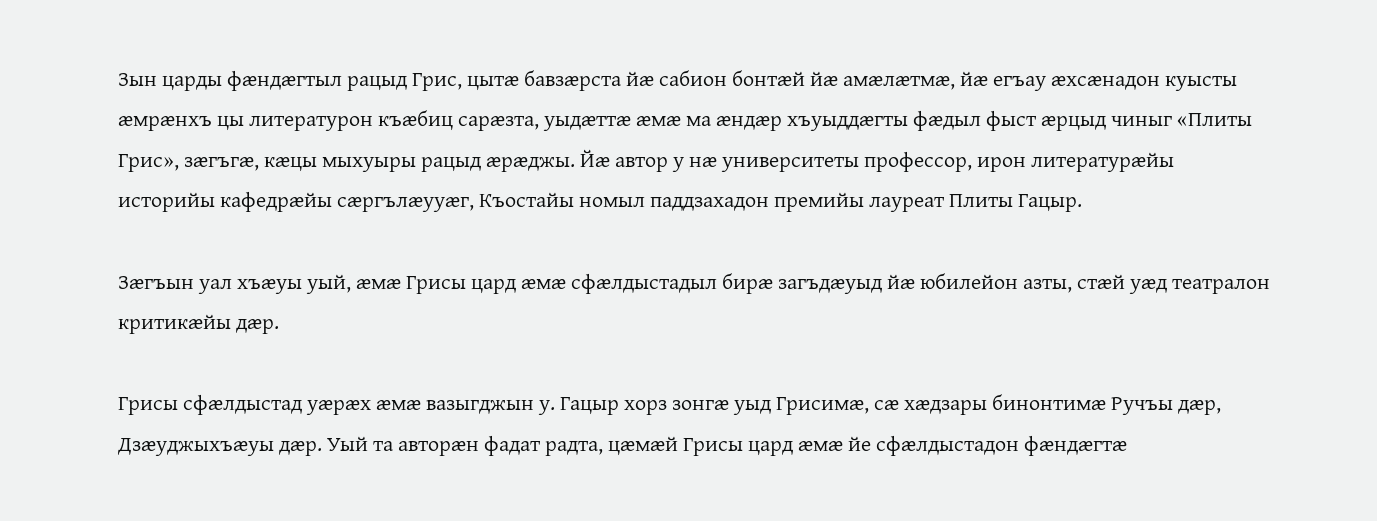Зын царды фӕндӕгтыл рацыд Грис, цытӕ бавзӕрста йӕ сабион бонтӕй йӕ амӕлӕтмӕ, йӕ егъау ӕхсӕнадон куысты ӕмрӕнхъ цы литературон къӕбиц сарӕзта, уыдӕттӕ ӕмӕ ма ӕндӕр хъуыддӕгты фӕдыл фыст ӕрцыд чиныг «Плиты Грис», зӕгъгӕ, кӕцы мыхуыры рацыд æрæджы. Йӕ автор у нӕ университеты профессор, ирон литературӕйы историйы кафедрӕйы сӕргълӕууӕг, Къостайы номыл паддзахадон премийы лауреат Плиты Гацыр.

Зӕгъын уал хъӕуы уый, ӕмӕ Грисы цард ӕмӕ сфӕлдыстадыл бирӕ загъдæуыд йӕ юбилейон азты, стӕй уӕд театралон критикӕйы дӕр.

Грисы сфӕлдыстад уӕрӕх ӕмӕ вазыгджын у. Гацыр хорз зонгӕ уыд Грисимӕ, сӕ хӕдзары бинонтимӕ Ручъы дӕр, Дзӕуджыхъӕуы дӕр. Уый та авторӕн фадат радта, цӕмӕй Грисы цард ӕмӕ йе сфӕлдыстадон фӕндӕгтӕ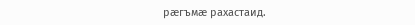рӕгъмӕ рахастаид.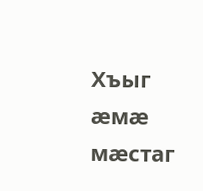Хъыг ӕмӕ мӕстаг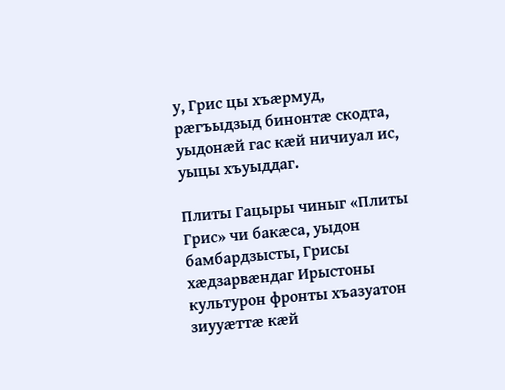у, Грис цы хъӕрмуд, рӕгъыдзыд бинонтӕ скодта, уыдонӕй гас кӕй ничиуал ис, уыцы хъуыддаг.

Плиты Гацыры чиныг «Плиты Грис» чи бакӕса, уыдон бамбардзысты, Грисы хӕдзарвӕндаг Ирыстоны культурон фронты хъазуатон зиууӕттӕ кӕй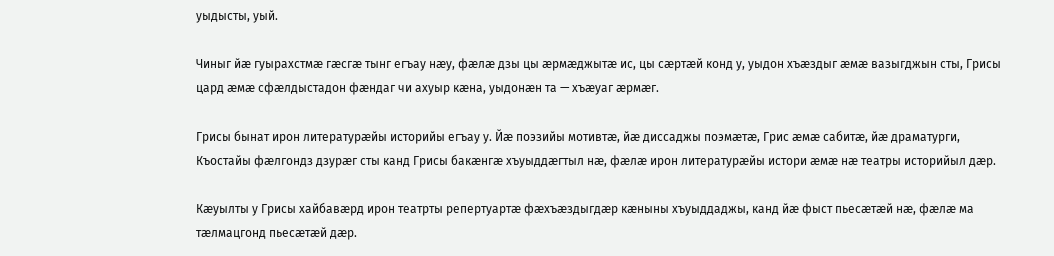уыдысты, уый.

Чиныг йӕ гуырахстмӕ гӕсгӕ тынг егъау нӕу, фӕлӕ дзы цы ӕрмӕджытӕ ис, цы сӕртӕй конд у, уыдон хъӕздыг ӕмӕ вазыгджын сты, Грисы цард ӕмӕ сфӕлдыстадон фӕндаг чи ахуыр кӕна, уыдонӕн та — хъӕуаг ӕрмӕг.

Грисы бынат ирон литературӕйы историйы егъау у. Йӕ поэзийы мотивтӕ, йӕ диссаджы поэмӕтӕ, Грис ӕмӕ сабитӕ, йӕ драматурги, Къостайы фӕлгондз дзурӕг сты канд Грисы бакӕнгӕ хъуыддӕгтыл нӕ, фӕлӕ ирон литературӕйы истори ӕмӕ нӕ театры историйыл дӕр.

Кӕуылты у Грисы хайбавӕрд ирон театрты репертуартӕ фӕхъӕздыгдӕр кӕныны хъуыддаджы, канд йӕ фыст пьесӕтӕй нӕ, фӕлӕ ма тӕлмацгонд пьесӕтӕй дӕр.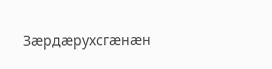Зӕрдӕрухсгӕнӕн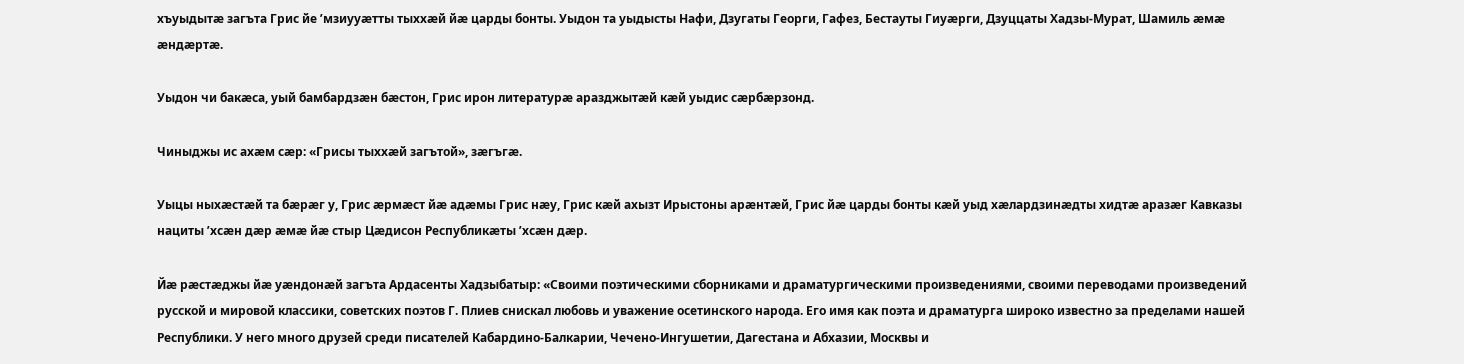хъуыдытӕ загъта Грис йе ’мзиууӕтты тыххӕй йӕ царды бонты. Уыдон та уыдысты Нафи, Дзугаты Георги, Гафез, Бестауты Гиуæрги, Дзуццаты Хадзы-Мурат, Шамиль ӕмӕ ӕндӕртӕ.

Уыдон чи бакӕса, уый бамбардзӕн бӕстон, Грис ирон литературӕ аразджытӕй кӕй уыдис сӕрбӕрзонд.

Чиныджы ис ахӕм сӕр: «Грисы тыххӕй загътой», зӕгъгӕ.

Уыцы ныхӕстӕй та бӕрӕг у, Грис ӕрмӕст йӕ адӕмы Грис нӕу, Грис кӕй ахызт Ирыстоны арӕнтӕй, Грис йӕ царды бонты кӕй уыд хӕлардзинӕдты хидтӕ аразӕг Кавказы нациты ’хсӕн дӕр ӕмӕ йӕ стыр Цӕдисон Республикӕты ’хсӕн дӕр.

Йӕ рӕстӕджы йӕ уӕндонӕй загъта Ардасенты Хадзыбатыр: «Своими поэтическими сборниками и драматургическими произведениями, своими переводами произведений русской и мировой классики, советских поэтов Г. Плиев снискал любовь и уважение осетинского народа. Его имя как поэта и драматурга широко известно за пределами нашей Республики. У него много друзей среди писателей Кабардино-Балкарии, Чечено-Ингушетии, Дагестана и Абхазии, Москвы и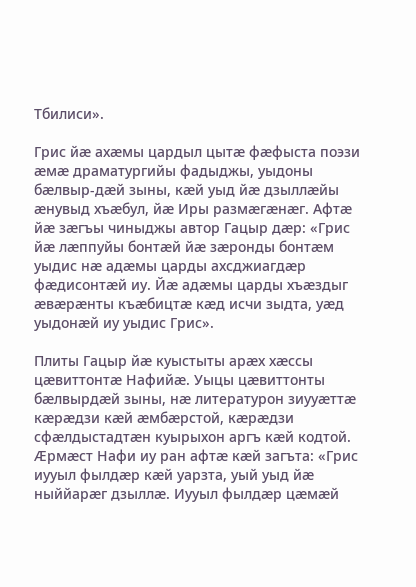Тбилиси».

Грис йӕ ахӕмы цардыл цытӕ фӕфыста поэзи ӕмӕ драматургийы фадыджы, уыдоны бӕлвыр-дӕй зыны, кӕй уыд йӕ дзыллӕйы ӕнувыд хъӕбул, йӕ Иры размӕгӕнӕг. Афтӕ йӕ зӕгъы чиныджы автор Гацыр дӕр: «Грис йӕ лӕппуйы бонтӕй йӕ зӕронды бонтӕм уыдис нӕ адӕмы царды ахсджиагдӕр фӕдисонтӕй иу. Йӕ адӕмы царды хъӕздыг ӕвӕрӕнты къӕбицтӕ кӕд исчи зыдта, уӕд уыдонӕй иу уыдис Грис».

Плиты Гацыр йӕ куыстыты арӕх хӕссы цӕвиттонтӕ Нафийӕ. Уыцы цӕвиттонты бӕлвырдӕй зыны, нӕ литературон зиууӕттӕ кӕрӕдзи кӕй ӕмбӕрстой, кӕрӕдзи сфӕлдыстадтӕн куырыхон аргъ кӕй кодтой. Ӕрмӕст Нафи иу ран афтӕ кӕй загъта: «Грис иууыл фылдӕр кӕй уарзта, уый уыд йӕ ныййарӕг дзыллӕ. Иууыл фылдӕр цӕмӕй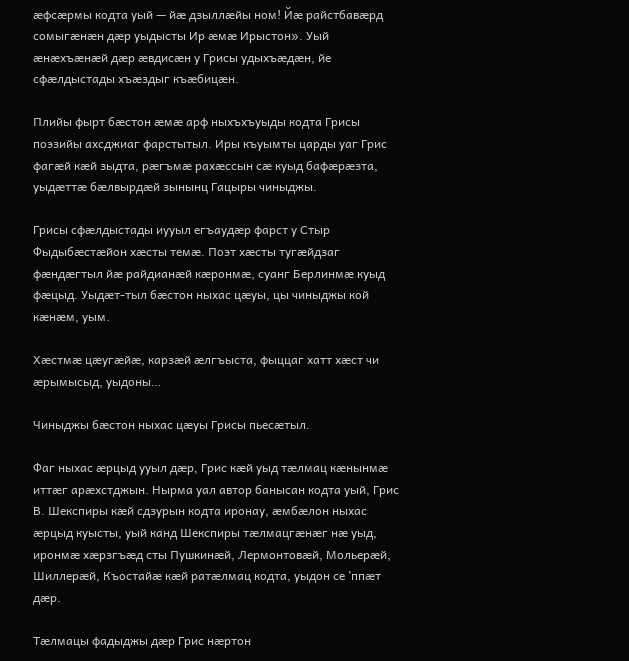ӕфсӕрмы кодта уый — йӕ дзыллӕйы ном! Йӕ райстбавӕрд сомыгӕнӕн дӕр уыдысты Ир ӕмӕ Ирыстон». Уый ӕнӕхъӕнӕй дӕр ӕвдисӕн у Грисы удыхъӕдӕн, йе сфӕлдыстады хъӕздыг къӕбицӕн.

Плийы фырт бӕстон ӕмӕ арф ныхъхъуыды кодта Грисы поэзийы ахсджиаг фарстытыл. Иры къуымты царды уаг Грис фагӕй кӕй зыдта, рӕгъмӕ рахӕссын сӕ куыд бафӕрӕзта, уыдӕттӕ бӕлвырдӕй зынынц Гацыры чиныджы.

Грисы сфӕлдыстады иууыл егъаудӕр фарст у Стыр Фыдыбӕстӕйон хӕсты темӕ. Поэт хӕсты тугӕйдзаг фæндæгтыл йӕ райдианӕй кӕронмӕ, суанг Берлинмӕ куыд фӕцыд. Уыдӕт-тыл бӕстон ныхас цӕуы, цы чиныджы кой кӕнӕм, уым.

Хӕстмӕ цӕугӕйӕ, карзӕй ӕлгъыста, фыццаг хатт хӕст чи ӕрымысыд, уыдоны…

Чиныджы бӕстон ныхас цӕуы Грисы пьесӕтыл.

Фаг ныхас ӕрцыд ууыл дӕр, Грис кӕй уыд тӕлмац кӕнынмӕ иттæг арӕхстджын. Нырма уал автор банысан кодта уый, Грис В. Шекспиры кӕй сдзурын кодта иронау, ӕмбӕлон ныхас ӕрцыд куысты, уый канд Шекспиры тӕлмацгӕнӕг нӕ уыд, иронмӕ хӕрзгъӕд сты Пушкинӕй, Лермонтовӕй, Мольерӕй, Шиллерӕй, Къостайӕ кӕй ратӕлмац кодта, уыдон се ’ппӕт дӕр.

Тӕлмацы фадыджы дӕр Грис нӕртон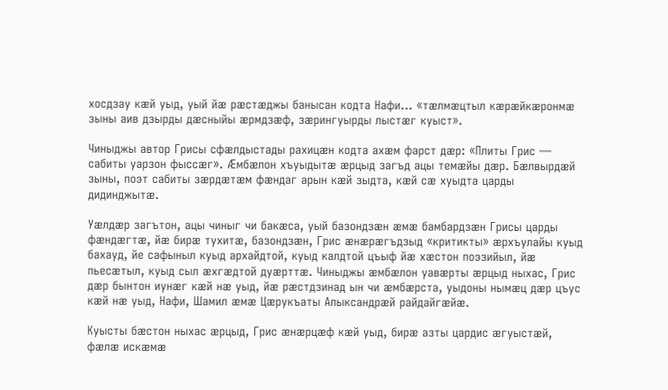хосдзау кӕй уыд, уый йӕ рӕстӕджы банысан кодта Нафи… «тӕлмӕцтыл кӕрӕйкӕронмӕ зыны аив дзырды дӕсныйы ӕрмдзӕф, зӕрингуырды лыстӕг куыст».

Чиныджы автор Грисы сфӕлдыстады рахицӕн кодта ахӕм фарст дӕр: «Плиты Грис — сабиты уарзон фыссӕг». Ӕмбӕлон хъуыдытӕ ӕрцыд загъд ацы темӕйы дӕр. Бӕлвырдӕй зыны, поэт сабиты зӕрдӕтӕм фӕндаг арын кӕй зыдта, кӕй сӕ хуыдта царды дидинджытӕ.

Уӕлдӕр загътон, ацы чиныг чи бакӕса, уый базондзӕн ӕмӕ бамбардзӕн Грисы царды фӕндӕгтӕ, йӕ бирӕ тухитӕ, базондзӕн, Грис ӕнӕрӕгъдзыд «критикты» ӕрхъулайы куыд бахауд, йе сафыныл куыд архайдтой, куыд калдтой цъыф йӕ хӕстон поэзийыл, йӕ пьесӕтыл, куыд сыл ӕхгӕдтой дуӕрттӕ. Чиныджы ӕмбӕлон уавӕрты ӕрцыд ныхас, Грис дӕр бынтон иунӕг кæй нӕ уыд, йӕ рӕстдзинад ын чи ӕмбӕрста, уыдоны нымӕц дӕр цъус кӕй нӕ уыд, Нафи, Шамил ӕмӕ Цӕрукъаты Алыксандрӕй райдайгӕйӕ.

Куысты бӕстон ныхас ӕрцыд, Грис ӕнӕрцӕф кӕй уыд, бирæ азты цардис ӕгуыстӕй, фӕлӕ искӕмӕ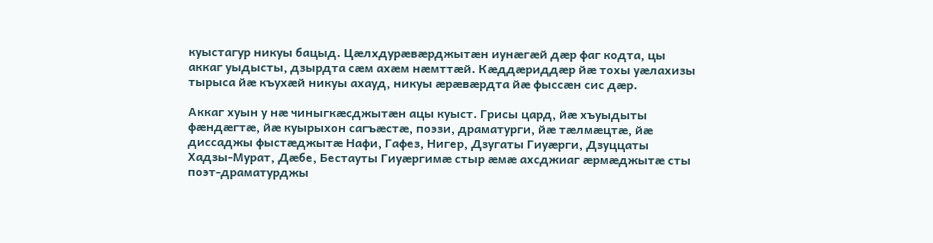куыстагур никуы бацыд. Цӕлхдурӕвӕрджытӕн иунӕгӕй дӕр фаг кодта, цы аккаг уыдысты, дзырдта сӕм ахӕм нӕмттӕй. Кӕддӕриддӕр йӕ тохы уӕлахизы тырыса йӕ къухӕй никуы ахауд, никуы ӕрӕвӕрдта йӕ фыссӕн сис дӕр.

Аккаг хуын у нӕ чиныгкӕсджытӕн ацы куыст. Грисы цард, йӕ хъуыдыты фӕндӕгтӕ, йӕ куырыхон сагъӕстӕ, поэзи, драматурги, йӕ тӕлмӕцтӕ, йӕ диссаджы фыстӕджытӕ Нафи, Гафез, Нигер, Дзугаты Гиуæрги, Дзуццаты Хадзы-Мурат, Дӕбе, Бестауты Гиуӕргимӕ стыр ӕмӕ ахсджиаг ӕрмӕджытӕ сты поэт-драматурджы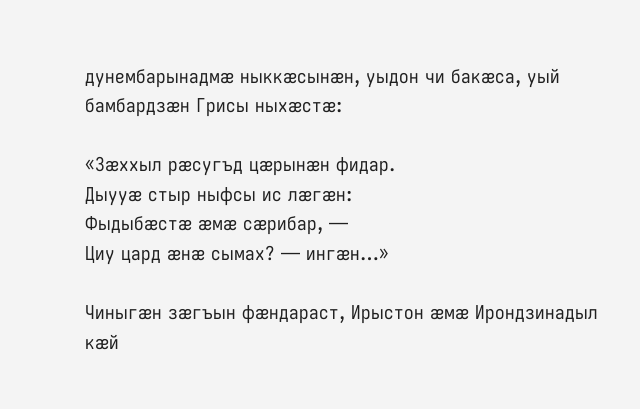дунембарынадмӕ ныккӕсынӕн, уыдон чи бакӕса, уый бамбардзӕн Грисы ныхӕстӕ:

«Зӕххыл рӕсугъд цӕрынӕн фидар.
Дыууӕ стыр ныфсы ис лӕгӕн:
Фыдыбӕстӕ ӕмӕ сӕрибар, —
Циу цард ӕнӕ сымах? — ингӕн…»

Чиныгӕн зӕгъын фӕндараст, Ирыстон ӕмӕ Ирондзинадыл кӕй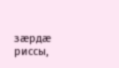зӕрдӕ риссы,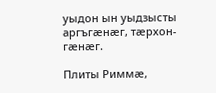уыдон ын уыдзысты аргъгӕнӕг, тӕрхон-гӕнӕг.

Плиты Риммӕ,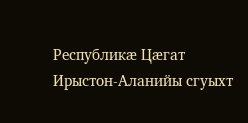Республикӕ Цӕгат Ирыстон-Аланийы сгуыхт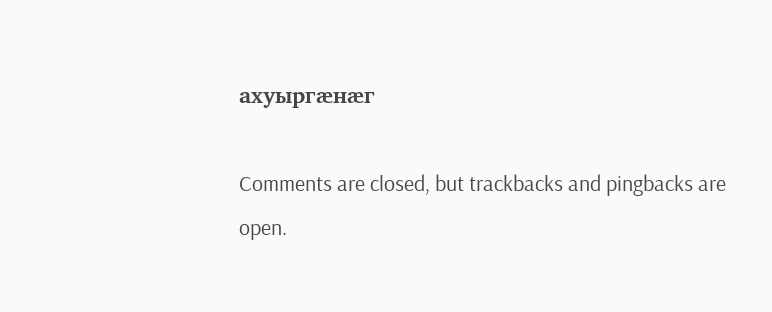ахуыргӕнӕг

Comments are closed, but trackbacks and pingbacks are open.